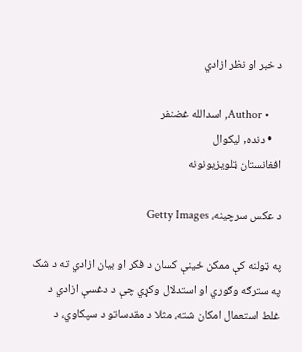د خبر او نظر ازادي

    • Author, اسدالله غضنفر
    • دنده, لیکوال
افغانستان ټلویزیونونه

د عکس سرچینه، Getty Images

په ټولنه کې ممکن ځینې کسان د فکر او بیان ازادي ته د شک په سترګه وګوري او استدلال وکړي چې د دغسې ازادي د غلط استعمال امکان شته، مثلا د مقدساتو د سپکاوي، د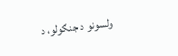ولسونو د جنګولو، د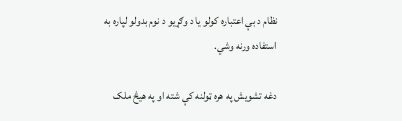نظام د بې اعتباره کولو یا د وګړیو د نوم بدولو لپاره به استفاده ورنه وشي.

دغه تشویش په هره ټولنه کې شته او په هیڅ ملک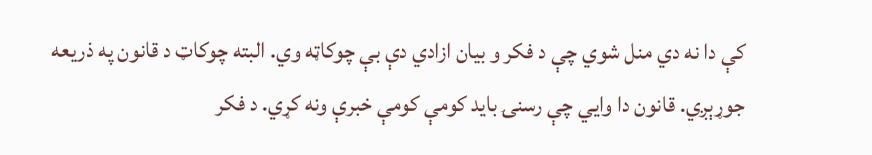کې دا نه دي منل شوي چې د فکر و بیان ازادي دې بې چوکاټه وي. البته چوکاټ د قانون په ذریعه جوړېږي. قانون دا وایي چې رسنۍ باید کومې کومې خبرې ونه کړي. د فکر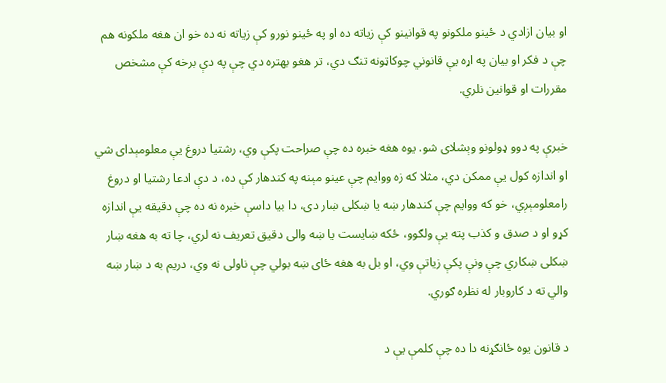او بیان ازادي د ځينو ملکونو په قوانینو کې زیاته ده او په ځینو نورو کې زیاته نه ده خو ان هغه ملکونه هم چې د فکر او بیان په اړه یې قانوني چوکاټونه تنګ دي، تر هغو بهتره دي چې په دې برخه کې مشخص مقررات او قوانین نلري.

خبرې په دوو ډولونو وېشلای شو. یوه هغه خبره ده چې صراحت پکې وي، رشتیا دروغ یې معلومېدای شي او اندازه کول یې ممکن دي، مثلا که زه ووایم چې عینو مېنه په کندهار کې ده، د دې ادعا رشتیا او دروغ رامعلومېږي، خو که ووایم چې کندهار ښه یا ښکلی ښار دی، دا بیا داسې خبره نه ده چې دقیقه یې اندازه کړو او د صدق و کذب پته یې ولګوو، ځکه ښایست یا ښه والی دقیق تعریف نه لري، چا ته به هغه ښار ښکلی ښکاري چې ونې پکې زیاتې وي، او بل به هغه ځای ښه بولي چې ناولی نه وي، دریم به د ښار ښه والي ته د کاروبار له نظره ګوري.

د قانون یوه ځانګړنه دا ده چې کلمې یې د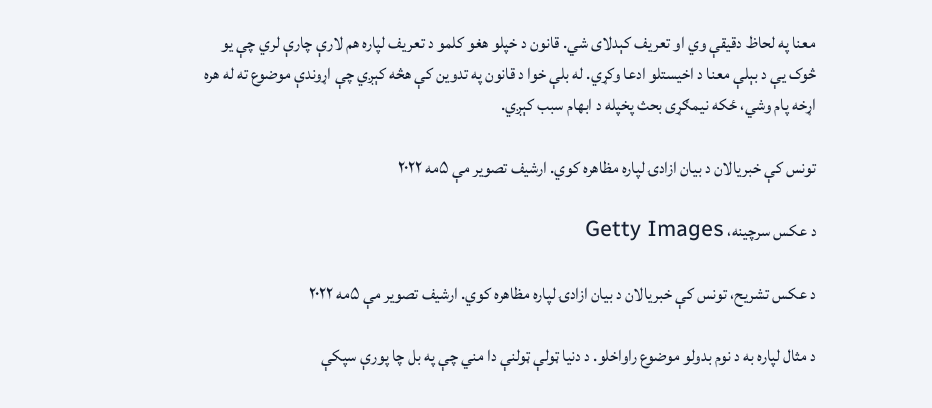معنا په لحاظ دقیقې وي او تعریف کېدلای شي. قانون د خپلو هغو کلمو د تعریف لپاره هم لارې چارې لري چې یو څوک یې د بېلې معنا د اخیستلو ادعا وکړي. له بلې خوا د قانون په تدوین کې هڅه کېږي چې اړوندې موضوع ته له هره اړخه پام وشي، ځکه نیمګړی بحث پخپله د ابهام سبب کېږي.

تونس کې خبریالان د بیان ازادۍ لپاره مظاهره کوي. ارشیف تصویر مې ۵مه ۲۰۲۲

د عکس سرچینه، Getty Images

د عکس تشریح، تونس کې خبریالان د بیان ازادۍ لپاره مظاهره کوي. ارشیف تصویر مې ۵مه ۲۰۲۲

د مثال لپاره به د نوم بدولو موضوع راواخلو. د دنیا ټولې ټولنې دا مني چې په بل چا پورې سپکې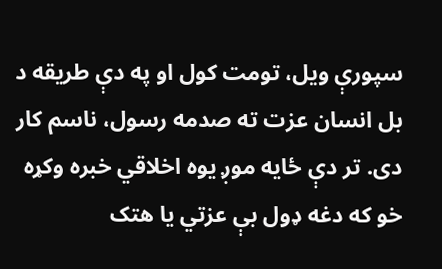سپورې ویل، تومت کول او په دې طریقه د بل انسان عزت ته صدمه رسول، ناسم کار دی. تر دې ځایه موږ یوه اخلاقي خبره وکړه خو که دغه ډول بې عزتي یا هتک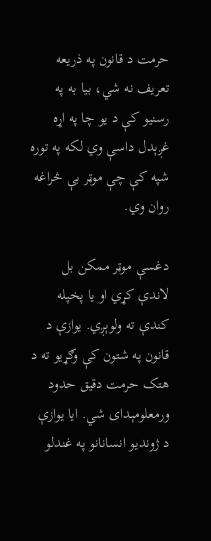حرمت د قانون په ذریعه تعریف نه شي، بیا به په رسنیو کې د یو چا په اړه غږېدل داسې وي لکه په توره شپه کې چې موټر بې څراغه روان وي.

دغسې موټر ممکن بل لاندې کړي او یا پخپله کندې ته ولوېږي. یوازې د قانون په شتون کې وګړیو ته د هتک حرمت دقیق حدود ورمعلومېدای شي. ایا یوازې د ژوندیو انسانانو په غندلو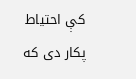کې احتیاط پکار دی که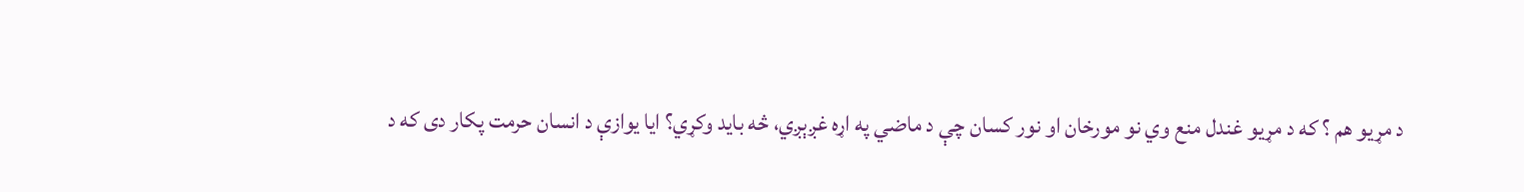د مړیو هم ؟ که د مړیو غندل منع وي نو مورخان او نور کسان چې د ماضي په اړه غږېږي، څه باید وکړي؟ ایا یوازې د انسان حرمت پکار دی که د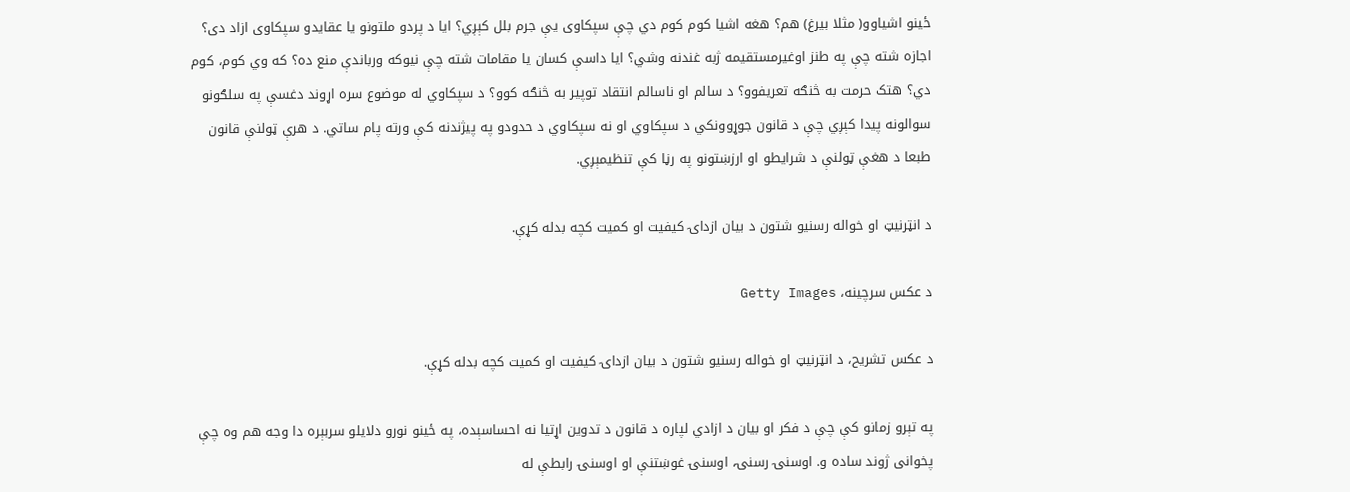ځینو اشیاوو( مثلا بیرغ) هم؟ هغه اشیا کوم کوم دي چې سپکاوی یې جرم بلل کېږي؟ ایا د پردو ملتونو یا عقایدو سپکاوی ازاد دی؟ اجازه شته چې په طنز اوغیرمستقیمه ژبه غندنه وشي؟ ایا داسې کسان یا مقامات شته چې نیوکه ورباندې منع ده؟ که وي کوم، کوم دي؟ هتک حرمت به څنګه تعریفوو؟ د سالم او ناسالم انتقاد توپیر به څنګه کوو؟ د سپکاوي له موضوع سره اړوند دغسې په سلګونو سوالونه پیدا کېږي چې د قانون جوړوونکي د سپکاوي او نه سپکاوي د حدودو په پیژندنه کې ورته پام ساتي. د هرې ټولنې قانون طبعا د هغې ټولنې د شرایطو او ارزښتونو په رڼا کې تنظیمېږي.

د انټرنیټ او خواله رسنیو شتون د بیان ازداۍ کیفیت او کمیت کچه بدله کړې.

د عکس سرچینه، Getty Images

د عکس تشریح، د انټرنیټ او خواله رسنیو شتون د بیان ازداۍ کیفیت او کمیت کچه بدله کړې.

په تېرو زمانو کې چې د فکر او بیان د ازادي لپاره د قانون د تدوین اړتیا نه احساسېده، په ځینو نورو دلایلو سربېره دا وجه هم وه چې پخوانی ژوند ساده و. اوسنۍ رسنۍ، اوسنۍ غوښتنې او اوسنۍ رابطې له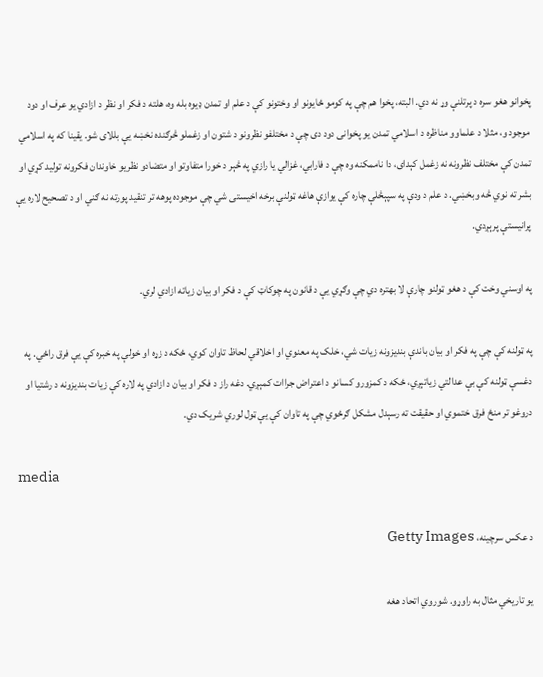پخوانو هغو سره د پرتلنې وړ نه دي. البته، پخوا هم چې په کومو ځایونو او وختونو کې د علم او تمدن ډیوه بله وه، هلته د فکر او نظر د ازادي یو عرف او دود موجود و، مثلا د علماوو مناظره د اسلامي تمدن یو پخوانی دود دی چې د مختلفو نظرونو د شتون او زغملو څرګنده نخښه یې بللای شو. یقینا که په اسلامي تمدن کې مختلف نظرونه نه زغمل کېدای، دا ناممکنه وه چې د فارابي، غزالي یا رازي په څېر د خورا متفاوتو او متضادو نظریو خاوندان فکرونه تولید کړي او بشر ته نوي څه وبخښي. د علم د ودې په سپېڅلې چاره کې یوازې هاغه ټولنې برخه اخیستی شي چې موجوده پوهه تر تنقید پورته نه ګني او د تصحیح لاره یې پرانیستې پرېږدي.

په اوسني وخت کې د هغو ټولنو چارې لا بهتره دي چې وګړي یې د قانون په چوکاټ کې د فکر او بیان زیاته ازادي لري.

په ټولنه کې چې په فکر او بیان باندې بندیزونه زیات شي، خلک په معنوي او اخلاقي لحاظ تاوان کوي، ځکه د زړه او خولې په خبره کې یې فرق راځي. په دغسې ټولنه کې بې عدالتي زیاتېږي، ځکه د کمزورو کسانو د اعتراض جراات کمېږي. دغه راز د فکر او بیان د ازادي په لاره کې زیات بندیزونه د رشتیا او دروغو تر منځ فرق ختموي او حقیقت ته رسېدل مشکل ګرځوي چې په تاوان کې یې ټول لوري شریک دي.

media

د عکس سرچینه، Getty Images

یو تاریخي مثال به راوړو. شوروي اتحاد هغه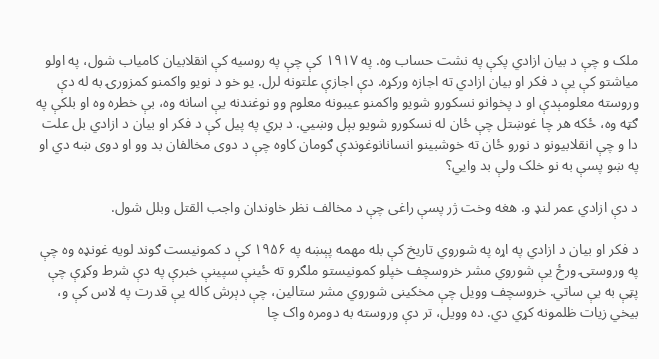ملک و چې د بیان ازادي پکې په نشت حساب وه. په ۱۹۱۷ کې چې په روسیه کې انقلابیان کامیاب شول، په اولو میاشتو کې یې د فکر او بیان ازادي ته اجازه ورکړه. دې اجازې علتونه لرل. یو خو د نویو واکمنو کمزورۍ به له دې وروسته معلومېدې او د پخوانو نسکورو شویو واکمنو عیبونه معلوم وو نوغندنه یې اسانه وه، بې خطره وه او بلکې په ګټه وه، ځکه هر چا غوښتل چې ځان له نسکورو شویو بېل وښیي. د بري په پیل کې د فکر او بیان د ازادي بل علت دا و چې انقلابیونو د نورو ځان ته خوشبینو انسانانوغوندې ګومان کاوه چې د دوی مخالفان بد وو او دوی ښه دي او په ښو پسې به نو خلک ولې بد وایي؟

د دې ازادي عمر لنډ و. هغه وخت ژر پسې راغی چې د مخالف نظر خاوندان واجب القتل وبلل شول.

د فکر او بیان د ازادي په اړه په شوروي تاریخ کې بله مهمه پېښه په ۱۹۵۶ کې د کمونیست ګوند لویه غونډه وه چې په وروستۍ ورځ یې شوروي مشر خروسچف خپلو کمونیستو ملګرو ته ځینې سپینې خبرې په دې شرط وکړې چې پټې به یې ساتي. خروسچف وویل چې مخکینی شوروي مشر ستالین، چې دېرش کاله یې قدرت په لاس کې و، بیخي زیات ظلمونه کړي دي. ده وویل، تر دې وروسته به دومره واک چا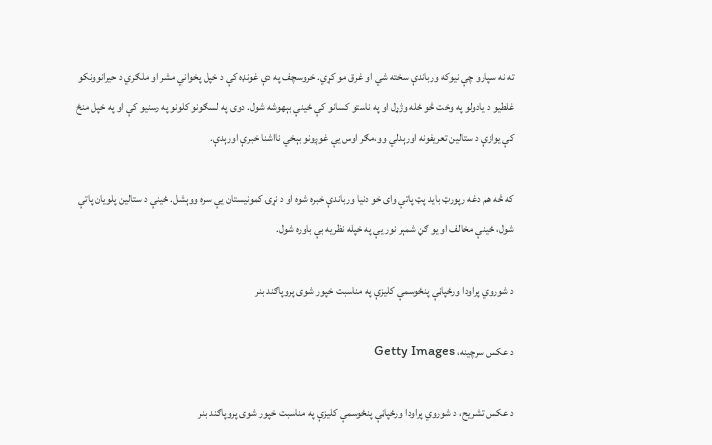ته نه سپارو چې نیوکه ورباندې سخته شي او غرق مو کړي. خروسچف په دې غونډه کې د خپل پخواني مشر او ملګري د حیرانوونکو غلطیو د یادولو په وخت څو ځله وژړل او په ناستو کسانو کې ځینې بېهوشه شول. دوی په لسګونو کلونو په رسنیو کې او په خپل منځ کې یوازې د ستالین تعریفونه اورېدلي وو،مګر اوس یې غوږونو بېخي نااشنا خبرې اورېدې.

که څه هم دغه رپورټ باید پټ پاتې وای خو دنیا ورباندې خبره شوه او د نړۍ کمونیستان یې سره ووېشل. ځینې د ستالین پلویان پاتې شول، ځينې مخالف او یو ګڼ شمېر نور یې په خپله نظریه بې باوره شول.

د شوروي پراودا ورځپاڼې پنځوسمې کلیزې په مناسبت خپور شوی پروپاګند بنر

د عکس سرچینه، Getty Images

د عکس تشریح، د شوروي پراودا ورځپاڼې پنځوسمې کلیزې په مناسبت خپور شوی پروپاګند بنر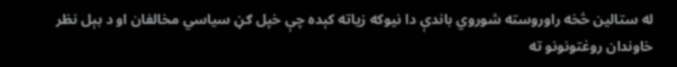له ستالین څخه راوروسته شوروي باندې دا نیوکه زیاته کېده چې خپل ګڼ سیاسي مخالفان او د بېل نظر خاوندان روغتونونو ته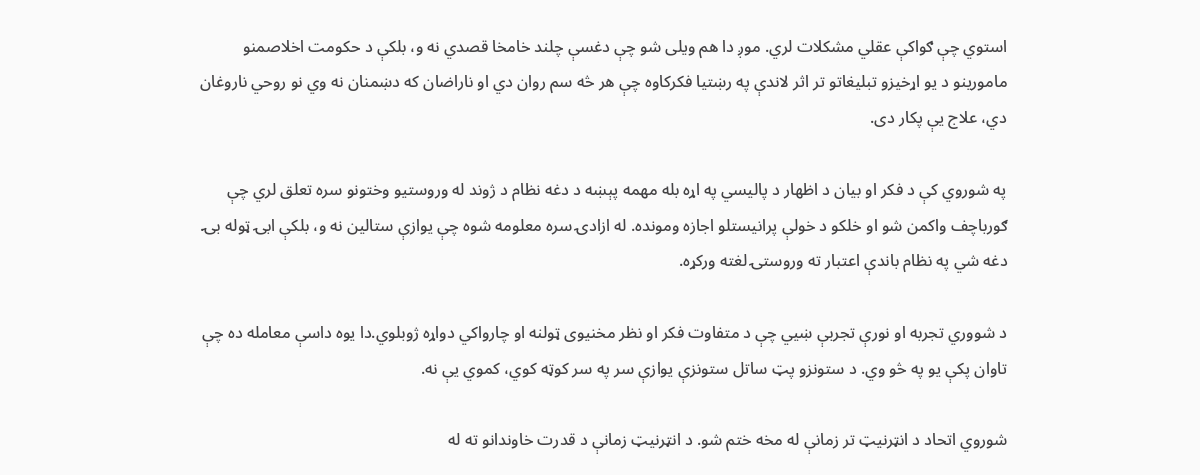استوي چې ګواکې عقلي مشکلات لري. موږ دا هم ویلی شو چې دغسې چلند خامخا قصدي نه و، بلکې د حکومت اخلاصمنو مامورینو د یو اړخیزو تبلیغاتو تر اثر لاندې په رښتیا فکرکاوه چې هر څه سم روان دي او ناراضان که دښمنان نه وي نو روحي ناروغان دي، علاج یې پکار دی.

په شوروي کې د فکر او بیان د اظهار د پالیسي په اړه بله مهمه پېښه د دغه نظام د ژوند له وروستیو وختونو سره تعلق لري چې ګورباچف واکمن شو او خلکو د خولې پرانیستلو اجازه ومونده. له ازادۍ سره معلومه شوه چې یوازې ستالین نه و، بلکې ابۍ ټوله بۍ. دغه شي په نظام باندې اعتبار ته وروستۍ لغته ورکړه.

د شووري تجربه او نورې تجربې ښیي چې د متفاوت فکر او نظر مخنیوی ټولنه او چارواکي دواړه ژوبلوي.دا یوه داسې معامله ده چې تاوان پکې یو په څو وي. د ستونزو پټ ساتل ستونزې یوازې سر په سر کوټه کوي، کموي یې نه.

شوروي اتحاد د انټرنیټ تر زمانې له مخه ختم شو. د انټرنیټ زمانې د قدرت خاوندانو ته له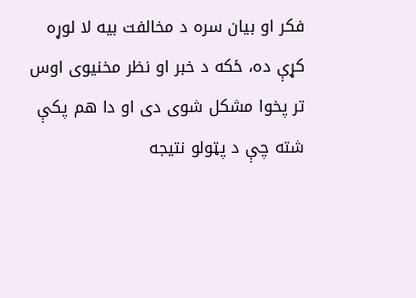فکر او بیان سره د مخالفت بیه لا لوړه کړې ده، ځکه د خبر او نظر مخنیوی اوس تر پخوا مشکل شوی دی او دا هم پکې شته چې د پټولو نتیجه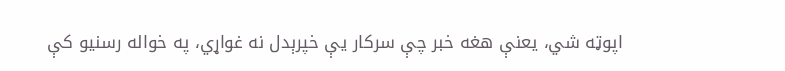اپوټه شي، یعنې هغه خبر چې سرکار یې خپرېدل نه غواړي، په خواله رسنیو کې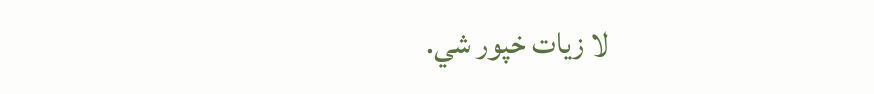لا زیات خپور شي.